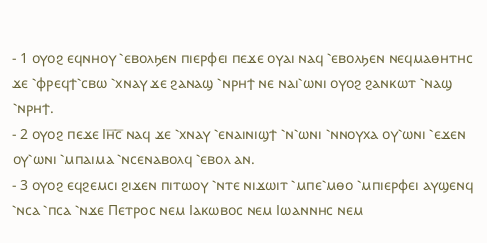- 1 ⲟⲩⲟϩ ⲉϥⲛⲏⲟⲩ ⳿ⲉⲃⲟⲗϧⲉⲛ ⲡⲓⲉⲣⲫⲉⲓ ⲡⲉϫⲉ ⲟⲩⲁⲓ ⲛⲁϥ ⳿ⲉⲃⲟⲗϧⲉⲛ ⲛⲉϥⲙⲁⲑⲏⲧⲏⲥ ϫⲉ ⳿ⲫⲣⲉϥϯ⳿ⲥⲃⲱ ⳿ⲭⲛⲁⲩ ϫⲉ ϩⲁⲛⲁϣ ⳿ⲛⲣⲏϯ ⲛⲉ ⲛⲁⲓ⳿ⲱⲛⲓ ⲟⲩⲟϩ ϩⲁⲛⲕⲱⲧ ⳿ⲛⲁϣ ⳿ⲛⲣⲏϯ.
- 2 ⲟⲩⲟϩ ⲡⲉϫⲉ Ⲓⲏ̅ⲥ̅ ⲛⲁϥ ϫⲉ ⳿ⲭⲛⲁⲩ ⳿ⲉⲛⲁⲓⲛⲓϣϯ ⳿ⲛ⳿ⲱⲛⲓ ⳿ⲛⲛⲟⲩⲭⲁ ⲟⲩ⳿ⲱⲛⲓ ⳿ⲉϫⲉⲛ ⲟⲩ⳿ⲱⲛⲓ ⳿ⲙⲡⲁⲓⲙⲁ ⳿ⲛⲥⲉⲛⲁⲃⲟⲗϥ ⳿ⲉⲃⲟⲗ ⲁⲛ.
- 3 ⲟⲩⲟϩ ⲉϥϩⲉⲙⲥⲓ ϩⲓϫⲉⲛ ⲡⲓⲧⲱⲟⲩ ⳿ⲛⲧⲉ ⲛⲓϫⲱⲓⲧ ⳿ⲙⲡⲉ⳿ⲙⲑⲟ ⳿ⲙⲡⲓⲉⲣⲫⲉⲓ ⲁⲩϣⲉⲛϥ ⳿ⲛⲥⲁ ⳿ⲡⲥⲁ ⳿ⲛϫⲉ Ⲡⲉⲧⲣⲟⲥ ⲛⲉⲙ Ⲓⲁⲕⲱⲃⲟⲥ ⲛⲉⲙ Ⲓⲱⲁⲛⲛⲏⲥ ⲛⲉⲙ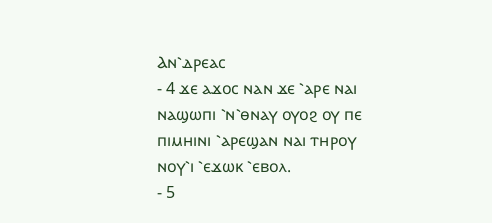Ⲁⲛ⳿ⲇⲣⲉⲁⲥ
- 4 ϫⲉ ⲁϫⲟⲥ ⲛⲁⲛ ϫⲉ ⳿ⲁⲣⲉ ⲛⲁⲓ ⲛⲁϣⲱⲡⲓ ⳿ⲛ⳿ⲑⲛⲁⲩ ⲟⲩⲟϩ ⲟⲩ ⲡⲉ ⲡⲓⲙⲏⲓⲛⲓ ⳿ⲁⲣⲉϣⲁⲛ ⲛⲁⲓ ⲧⲏⲣⲟⲩ ⲛⲟⲩ⳿ⲓ ⳿ⲉϫⲱⲕ ⳿ⲉⲃⲟⲗ.
- 5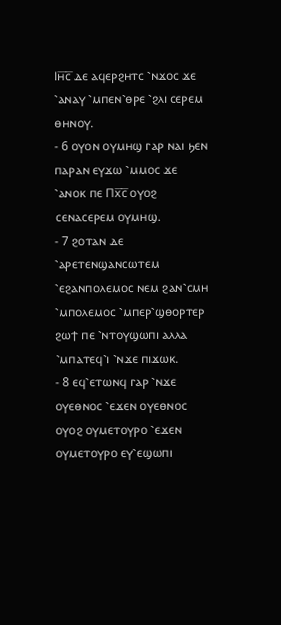Ⲓⲏ̅ⲥ̅ ⲇⲉ ⲁϥⲉⲣϩⲏⲧⲥ ⳿ⲛϫⲟⲥ ϫⲉ ⳿ⲁⲛⲁⲩ ⳿ⲙⲡⲉⲛ⳿ⲑⲣⲉ ⳿ϩⲗⲓ ⲥⲉⲣⲉⲙ ⲑⲏⲛⲟⲩ.
- 6 ⲟⲩⲟⲛ ⲟⲩⲙⲏϣ ⲅⲁⲣ ⲛⲁⲓ ϧⲉⲛ ⲡⲁⲣⲁⲛ ⲉⲩϫⲱ ⳿ⲙⲙⲟⲥ ϫⲉ ⳿ⲁⲛⲟⲕ ⲡⲉ Ⲡⲭ̅ⲥ̅ ⲟⲩⲟϩ ⲥⲉⲛⲁⲥⲉⲣⲉⲙ ⲟⲩⲙⲏϣ.
- 7 ϩⲟⲧⲁⲛ ⲇⲉ ⳿ⲁⲣⲉⲧⲉⲛϣⲁⲛⲥⲱⲧⲉⲙ ⳿ⲉϩⲁⲛⲡⲟⲗⲉⲙⲟⲥ ⲛⲉⲙ ϩⲁⲛ⳿ⲥⲙⲏ ⳿ⲙⲡⲟⲗⲉⲙⲟⲥ ⳿ⲙⲡⲉⲣ⳿ϣⲑⲟⲣⲧⲉⲣ ϩⲱϯ ⲡⲉ ⳿ⲛⲧⲟⲩϣⲱⲡⲓ ⲁⲗⲗⲁ ⳿ⲙⲡⲁⲧⲉϥ⳿ⲓ ⳿ⲛϫⲉ ⲡⲓϫⲱⲕ.
- 8 ⲉϥ⳿ⲉⲧⲱⲛϥ ⲅⲁⲣ ⳿ⲛϫⲉ ⲟⲩⲉⲑⲛⲟⲥ ⳿ⲉϫⲉⲛ ⲟⲩⲉⲑⲛⲟⲥ ⲟⲩⲟϩ ⲟⲩⲙⲉⲧⲟⲩⲣⲟ ⳿ⲉϫⲉⲛ ⲟⲩⲙⲉⲧⲟⲩⲣⲟ ⲉⲩ⳿ⲉϣⲱⲡⲓ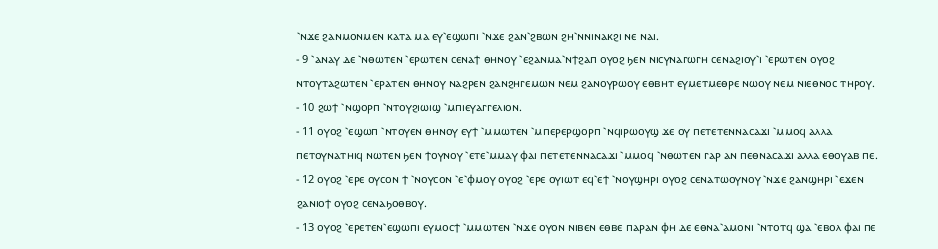⳿ⲛϫⲉ ϩⲁⲛⲙⲟⲛⲙⲉⲛ ⲕⲁⲧⲁ ⲙⲁ ⲉⲩ⳿ⲉϣⲱⲡⲓ ⳿ⲛϫⲉ ϩⲁⲛ⳿ϩⲃⲱⲛ ϩⲏ⳿ⲛⲛⲓⲛⲁⲕϩⲓ ⲛⲉ ⲛⲁⲓ.
- 9 ⳿ⲁⲛⲁⲩ ⲇⲉ ⳿ⲛⲑⲱⲧⲉⲛ ⳿ⲉⲣⲱⲧⲉⲛ ⲥⲉⲛⲁϯ ⲑⲏⲛⲟⲩ ⳿ⲉϩⲁⲛⲙⲁ⳿ⲛϯϩⲁⲡ ⲟⲩⲟϩ ϧⲉⲛ ⲛⲓⲥⲩⲛⲁⲅⲱⲅⲏ ⲥⲉⲛⲁϩⲓⲟⲩ⳿ⲓ ⳿ⲉⲣⲱⲧⲉⲛ ⲟⲩⲟϩ ⲛⲧⲟⲩⲧⲁϩⲱⲧⲉⲛ ⳿ⲉⲣⲁⲧⲉⲛ ⲑⲏⲛⲟⲩ ⲛⲁϩⲣⲉⲛ ϩⲁⲛϩⲏⲅⲉⲙⲱⲛ ⲛⲉⲙ ϩⲁⲛⲟⲩⲣⲱⲟⲩ ⲉⲑⲃⲏⲧ ⲉⲩⲙⲉⲧⲙⲉⲑⲣⲉ ⲛⲱⲟⲩ ⲛⲉⲙ ⲛⲓⲉⲑⲛⲟⲥ ⲧⲏⲣⲟⲩ.
- 10 ϩⲱϯ ⳿ⲛϣⲟⲣⲡ ⳿ⲛⲧⲟⲩϩⲓⲱⲓϣ ⳿ⲙⲡⲓⲉⲩⲁⲅⲅⲉⲗⲓⲟⲛ.
- 11 ⲟⲩⲟϩ ⳿ⲉϣⲱⲡ ⳿ⲛⲧⲟⲩⲉⲛ ⲑⲏⲛⲟⲩ ⲉⲩϯ ⳿ⲙⲙⲱⲧⲉⲛ ⳿ⲙⲡⲉⲣⲉⲣϣⲟⲣⲡ ⳿ⲛϥⲓⲣⲱⲟⲩϣ ϫⲉ ⲟⲩ ⲡⲉⲧⲉⲧⲉⲛⲛⲁⲥⲁϫⲓ ⳿ⲙⲙⲟϥ ⲁⲗⲗⲁ ⲡⲉⲧⲟⲩⲛⲁⲧⲏⲓϥ ⲛⲱⲧⲉⲛ ϧⲉⲛ ϯⲟⲩⲛⲟⲩ ⳿ⲉⲧⲉ⳿ⲙⲙⲁⲩ ⲫⲁⲓ ⲡⲉⲧⲉⲧⲉⲛⲛⲁⲥⲁϫⲓ ⳿ⲙⲙⲟϥ ⳿ⲛⲑⲱⲧⲉⲛ ⲅⲁⲣ ⲁⲛ ⲡⲉⲑⲛⲁⲥⲁϫⲓ ⲁⲗⲗⲁ ⲉⲑⲟⲩⲁⲃ ⲡⲉ.
- 12 ⲟⲩⲟϩ ⳿ⲉⲣⲉ ⲟⲩⲥⲟⲛ ϯ ⳿ⲛⲟⲩⲥⲟⲛ ⳿ⲉ⳿ⲫⲙⲟⲩ ⲟⲩⲟϩ ⳿ⲉⲣⲉ ⲟⲩⲓⲱⲧ ⲉϥ⳿ⲉϯ ⳿ⲛⲟⲩϣⲏⲣⲓ ⲟⲩⲟϩ ⲥⲉⲛⲁⲧⲱⲟⲩⲛⲟⲩ ⳿ⲛϫⲉ ϩⲁⲛϣⲏⲣⲓ ⳿ⲉϫⲉⲛ ϩⲁⲛⲓⲟϯ ⲟⲩⲟϩ ⲥⲉⲛⲁϧⲟⲑⲃⲟⲩ.
- 13 ⲟⲩⲟϩ ⳿ⲉⲣⲉⲧⲉⲛ⳿ⲉϣⲱⲡⲓ ⲉⲩⲙⲟⲥϯ ⳿ⲙⲙⲱⲧⲉⲛ ⳿ⲛϫⲉ ⲟⲩⲟⲛ ⲛⲓⲃⲉⲛ ⲉⲑⲃⲉ ⲡⲁⲣⲁⲛ ⲫⲏ ⲇⲉ ⲉⲑⲛⲁ⳿ⲁⲙⲟⲛⲓ ⳿ⲛⲧⲟⲧϥ ϣⲁ ⳿ⲉⲃⲟⲗ ⲫⲁⲓ ⲡⲉ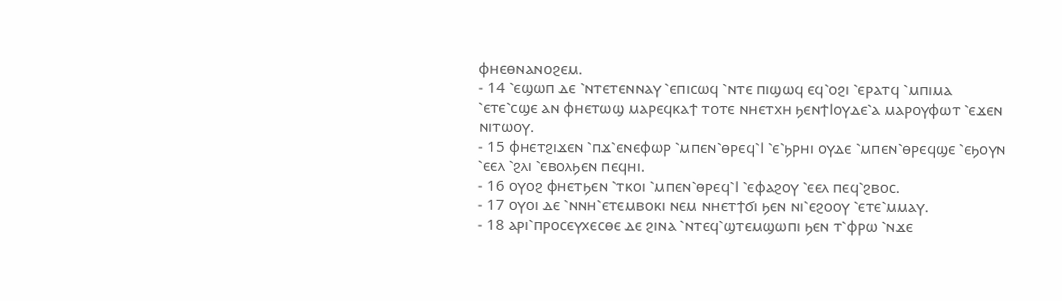ⲫⲏⲉⲑⲛⲁⲛⲟϩⲉⲙ.
- 14 ⳿ⲉϣⲱⲡ ⲇⲉ ⳿ⲛⲧⲉⲧⲉⲛⲛⲁⲩ ⳿ⲉⲡⲓⲥⲱϥ ⳿ⲛⲧⲉ ⲡⲓϣⲱϥ ⲉϥ⳿ⲟϩⲓ ⳿ⲉⲣⲁⲧϥ ⳿ⲙⲡⲓⲙⲁ ⳿ⲉⲧⲉ⳿ⲥϣⲉ ⲁⲛ ⲫⲏⲉⲧⲱϣ ⲙⲁⲣⲉϥⲕⲁϯ ⲧⲟⲧⲉ ⲛⲏⲉⲧⲭⲏ ϧⲉⲛϯⲒⲟⲩⲇⲉ⳿ⲁ ⲙⲁⲣⲟⲩⲫⲱⲧ ⳿ⲉϫⲉⲛ ⲛⲓⲧⲱⲟⲩ.
- 15 ⲫⲏⲉⲧϩⲓϫⲉⲛ ⳿ⲡϫ⳿ⲉⲛⲉⲫⲱⲣ ⳿ⲙⲡⲉⲛ⳿ⲑⲣⲉϥ⳿Ⲓ ⳿ⲉ⳿ϧⲣⲏⲓ ⲟⲩⲇⲉ ⳿ⲙⲡⲉⲛ⳿ⲑⲣⲉϥϣⲉ ⳿ⲉϧⲟⲩⲛ ⳿ⲉⲉⲗ ⳿ϩⲗⲓ ⳿ⲉⲃⲟⲗϧⲉⲛ ⲡⲉϥⲏⲓ.
- 16 ⲟⲩⲟϩ ⲫⲏⲉⲧϧⲉⲛ ⳿ⲧⲕⲟⲓ ⳿ⲙⲡⲉⲛ⳿ⲑⲣⲉϥ⳿Ⲓ ⳿ⲉⲫⲁϩⲟⲩ ⳿ⲉⲉⲗ ⲡⲉϥ⳿ϩⲃⲟⲥ.
- 17 ⲟⲩⲟⲓ ⲇⲉ ⳿ⲛⲛⲏ⳿ⲉⲧⲉⲙⲃⲟⲕⲓ ⲛⲉⲙ ⲛⲏⲉⲧϯϭⲓ ϧⲉⲛ ⲛⲓ⳿ⲉϩⲟⲟⲩ ⳿ⲉⲧⲉ⳿ⲙⲙⲁⲩ.
- 18 ⲁⲣⲓ⳿ⲡⲣⲟⲥⲉⲩⲭⲉⲥⲑⲉ ⲇⲉ ϩⲓⲛⲁ ⳿ⲛⲧⲉϥ⳿ϣⲧⲉⲙϣⲱⲡⲓ ϧⲉⲛ ⲧ⳿ⲫⲣⲱ ⳿ⲛϫⲉ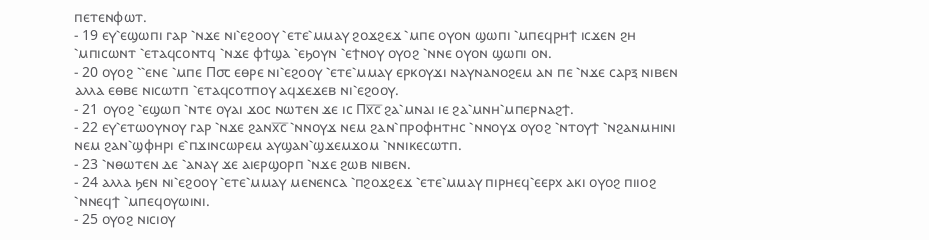ⲡⲉⲧⲉⲛⲫⲱⲧ.
- 19 ⲉⲩ⳿ⲉϣⲱⲡⲓ ⲅⲁⲣ ⳿ⲛϫⲉ ⲛⲓ⳿ⲉϩⲟⲟⲩ ⳿ⲉⲧⲉ⳿ⲙⲙⲁⲩ ϩⲟϫϩⲉϫ ⳿ⲙⲡⲉ ⲟⲩⲟⲛ ϣⲱⲡⲓ ⳿ⲙⲡⲉϥⲣⲏϯ ⲓⲥϫⲉⲛ ϩⲏ ⳿ⲙⲡⲓⲥⲱⲛⲧ ⳿ⲉⲧⲁϥⲥⲟⲛⲧϥ ⳿ⲛϫⲉ ⲫϯϣⲁ ⳿ⲉϧⲟⲩⲛ ⳿ⲉϯⲛⲟⲩ ⲟⲩⲟϩ ⳿ⲛⲛⲉ ⲟⲩⲟⲛ ϣⲱⲡⲓ ⲟⲛ.
- 20 ⲟⲩⲟϩ ⳿⳿ⲉⲛⲉ ⳿ⲙⲡⲉ Ⲡ⳪ ⲉⲑⲣⲉ ⲛⲓ⳿ⲉϩⲟⲟⲩ ⳿ⲉⲧⲉ⳿ⲙⲙⲁⲩ ⲉⲣⲕⲟⲩϫⲓ ⲛⲁⲩⲛⲁⲛⲟϩⲉⲙ ⲁⲛ ⲡⲉ ⳿ⲛϫⲉ ⲥⲁⲣⲝ ⲛⲓⲃⲉⲛ ⲁⲗⲗⲁ ⲉⲑⲃⲉ ⲛⲓⲥⲱⲧⲡ ⳿ⲉⲧⲁϥⲥⲟⲧⲡⲟⲩ ⲁϥϫⲉϫⲉⲃ ⲛⲓ⳿ⲉϩⲟⲟⲩ.
- 21 ⲟⲩⲟϩ ⳿ⲉϣⲱⲡ ⳿ⲛⲧⲉ ⲟⲩⲁⲓ ϫⲟⲥ ⲛⲱⲧⲉⲛ ϫⲉ ⲓⲥ Ⲡⲭ̅ⲥ̅ ϩⲁ⳿ⲙⲛⲁⲓ ⲓⲉ ϩⲁ⳿ⲙⲛⲏ⳿ⲙⲡⲉⲣⲛⲁϩϯ.
- 22 ⲉⲩ⳿ⲉⲧⲱⲟⲩⲛⲟⲩ ⲅⲁⲣ ⳿ⲛϫⲉ ϩⲁⲛⲭ̅ⲥ̅ ⳿ⲛⲛⲟⲩϫ ⲛⲉⲙ ϩⲁⲛ⳿ⲡⲣⲟⲫⲏⲧⲏⲥ ⳿ⲛⲛⲟⲩϫ ⲟⲩⲟϩ ⳿ⲛⲧⲟⲩϯ ⳿ⲛϩⲁⲛⲙⲏⲓⲛⲓ ⲛⲉⲙ ϩⲁⲛ⳿ϣⲫⲏⲣⲓ ⲉ⳿ⲡϫⲓⲛⲥⲱⲣⲉⲙ ⲁⲩϣⲁⲛ⳿ϣϫⲉⲙϫⲟⲙ ⳿ⲛⲛⲓⲕⲉⲥⲱⲧⲡ.
- 23 ⳿ⲛⲑⲱⲧⲉⲛ ⲇⲉ ⳿ⲁⲛⲁⲩ ϫⲉ ⲁⲓⲉⲣϣⲟⲣⲡ ⳿ⲛϫⲉ ϩⲱⲃ ⲛⲓⲃⲉⲛ.
- 24 ⲁⲗⲗⲁ ϧⲉⲛ ⲛⲓ⳿ⲉϩⲟⲟⲩ ⳿ⲉⲧⲉ⳿ⲙⲙⲁⲩ ⲙⲉⲛⲉⲛⲥⲁ ⳿ⲡϩⲟϫϩⲉϫ ⳿ⲉⲧⲉ⳿ⲙⲙⲁⲩ ⲡⲓⲣⲏⲉϥ⳿ⲉⲉⲣⲭ ⲁⲕⲓ ⲟⲩⲟϩ ⲡⲓⲓⲟϩ ⳿ⲛⲛⲉϥϯ ⳿ⲙⲡⲉϥⲟⲩⲱⲓⲛⲓ.
- 25 ⲟⲩⲟϩ ⲛⲓⲥⲓⲟⲩ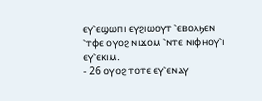ⲉⲩ⳿ⲉϣⲱⲡⲓ ⲉⲩϩⲓⲱⲟⲩⲧ ⳿ⲉⲃⲟⲗϧⲉⲛ ⳿ⲧⲫⲉ ⲟⲩⲟϩ ⲛⲓϫⲟⲙ ⳿ⲛⲧⲉ ⲛⲓⲫⲏⲟⲩ⳿ⲓ ⲉⲩ⳿ⲉⲕⲓⲙ.
- 26 ⲟⲩⲟϩ ⲧⲟⲧⲉ ⲉⲩ⳿ⲉⲛⲁⲩ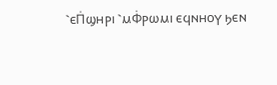⳿ⲉⲠ̇ϣⲏⲣⲓ ⳿ⲙⲪ̇ⲣⲱⲙⲓ ⲉϥⲛⲏⲟⲩ ϧⲉⲛ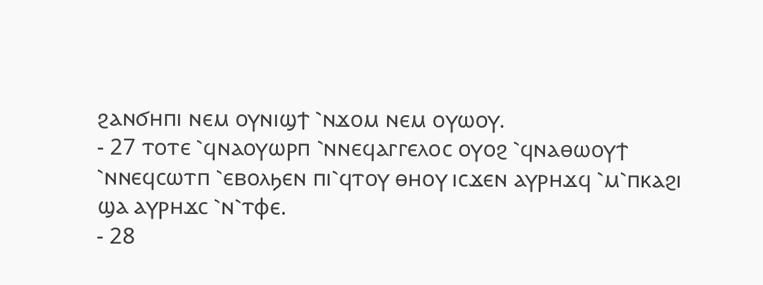ϩⲁⲛϭⲏⲡⲓ ⲛⲉⲙ ⲟⲩⲛⲓϣϯ ⳿ⲛϫⲟⲙ ⲛⲉⲙ ⲟⲩⲱⲟⲩ.
- 27 ⲧⲟⲧⲉ ⳿ϥⲛⲁⲟⲩⲱⲣⲡ ⳿ⲛⲛⲉϥⲁⲅⲅⲉⲗⲟⲥ ⲟⲩⲟϩ ⳿ϥⲛⲁⲑⲱⲟⲩϯ ⳿ⲛⲛⲉϥⲥⲱⲧⲡ ⳿ⲉⲃⲟⲗϧⲉⲛ ⲡⲓ⳿ϥⲧⲟⲩ ⲑⲏⲟⲩ ⲓⲥϫⲉⲛ ⲁⲩⲣⲏϫϥ ⳿ⲙ⳿ⲡⲕⲁϩⲓ ϣⲁ ⲁⲩⲣⲏϫⲥ ⳿ⲛ⳿ⲧⲫⲉ.
- 28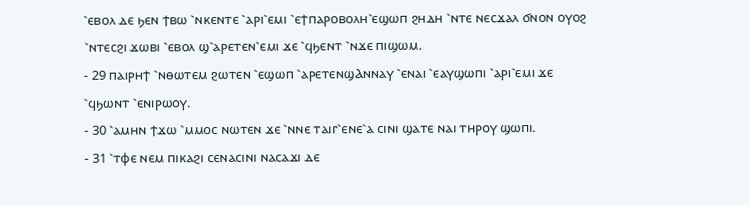⳿ⲉⲃⲟⲗ ⲇⲉ ϧⲉⲛ ϯⲃⲱ ⳿ⲛⲕⲉⲛⲧⲉ ⳿ⲁⲣⲓ⳿ⲉⲙⲓ ⳿ⲉϯⲡⲁⲣⲟⲃⲟⲗⲏ⳿ⲉϣⲱⲡ ϩⲏⲇⲏ ⳿ⲛⲧⲉ ⲛⲉⲥϫⲁⲗ ϭⲛⲟⲛ ⲟⲩⲟϩ ⳿ⲛⲧⲉⲥϩⲓ ϫⲱⲃⲓ ⳿ⲉⲃⲟⲗ ϣ⳿ⲁⲣⲉⲧⲉⲛ⳿ⲉⲙⲓ ϫⲉ ⳿ϥϧⲉⲛⲧ ⳿ⲛϫⲉ ⲡⲓϣⲱⲙ.
- 29 ⲡⲁⲓⲣⲏϯ ⳿ⲛⲑⲱⲧⲉⲙ ϩⲱⲧⲉⲛ ⳿ⲉϣⲱⲡ ⳿ⲁⲣⲉⲧⲉⲛϣⲀⲛⲛⲁⲩ ⳿ⲉⲛⲁⲓ ⳿ⲉⲁⲩϣⲱⲡⲓ ⳿ⲁⲣⲓ⳿ⲉⲙⲓ ϫⲉ ⳿ϥϧⲱⲛⲧ ⳿ⲉⲛⲓⲣⲱⲟⲩ.
- 30 ⳿ⲁⲙⲏⲛ ϯϫⲱ ⳿ⲙⲙⲟⲥ ⲛⲱⲧⲉⲛ ϫⲉ ⳿ⲛⲛⲉ ⲧⲁⲓⲅ⳿ⲉⲛⲉ⳿ⲁ ⲥⲓⲛⲓ ϣⲁⲧⲉ ⲛⲁⲓ ⲧⲏⲣⲟⲩ ϣⲱⲡⲓ.
- 31 ⳿ⲧⲫⲉ ⲛⲉⲙ ⲡⲓⲕⲁϩⲓ ⲥⲉⲛⲁⲥⲓⲛⲓ ⲛⲁⲥⲁϫⲓ ⲇⲉ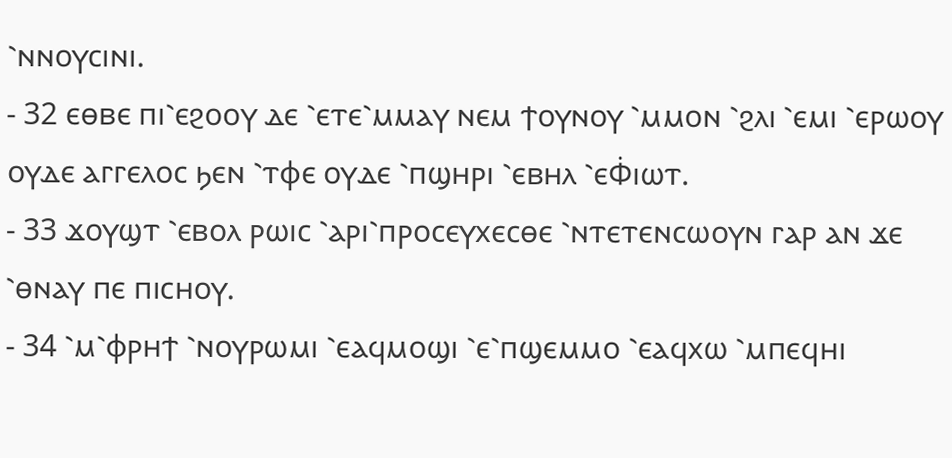⳿ⲛⲛⲟⲩⲥⲓⲛⲓ.
- 32 ⲉⲑⲃⲉ ⲡⲓ⳿ⲉϩⲟⲟⲩ ⲇⲉ ⳿ⲉⲧⲉ⳿ⲙⲙⲁⲩ ⲛⲉⲙ ϯⲟⲩⲛⲟⲩ ⳿ⲙⲙⲟⲛ ⳿ϩⲗⲓ ⳿ⲉⲙⲓ ⳿ⲉⲣⲱⲟⲩ ⲟⲩⲇⲉ ⲁⲅⲅⲉⲗⲟⲥ ϧⲉⲛ ⳿ⲧⲫⲉ ⲟⲩⲇⲉ ⳿ⲡϣⲏⲣⲓ ⳿ⲉⲃⲏⲗ ⳿ⲉⲪ̇ⲓⲱⲧ.
- 33 ϫⲟⲩϣⲧ ⳿ⲉⲃⲟⲗ ⲣⲱⲓⲥ ⳿ⲁⲣⲓ⳿ⲡⲣⲟⲥⲉⲩⲭⲉⲥⲑⲉ ⳿ⲛⲧⲉⲧⲉⲛⲥⲱⲟⲩⲛ ⲅⲁⲣ ⲁⲛ ϫⲉ ⳿ⲑⲛⲁⲩ ⲡⲉ ⲡⲓⲥⲏⲟⲩ.
- 34 ⳿ⲙ⳿ⲫⲣⲏϯ ⳿ⲛⲟⲩⲣⲱⲙⲓ ⳿ⲉⲁϥⲙⲟϣⲓ ⳿ⲉ⳿ⲡϣⲉⲙⲙⲟ ⳿ⲉⲁϥⲭⲱ ⳿ⲙⲡⲉϥⲏⲓ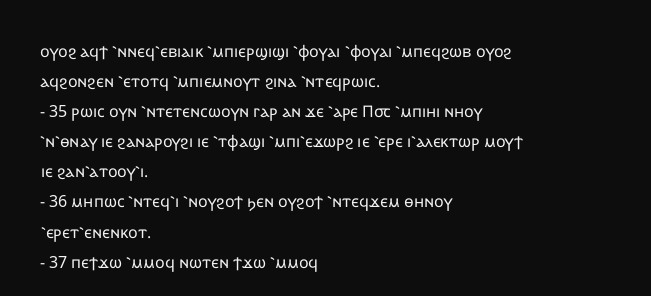ⲟⲩⲟϩ ⲁϥϯ ⳿ⲛⲛⲉϥ⳿ⲉⲃⲓⲁⲓⲕ ⳿ⲙⲡⲓⲉⲣϣⲓϣⲓ ⳿ⲫⲟⲩⲁⲓ ⳿ⲫⲟⲩⲁⲓ ⳿ⲙⲡⲉϥϩⲱⲃ ⲟⲩⲟϩ ⲁϥϩⲟⲛϩⲉⲛ ⳿ⲉⲧⲟⲧϥ ⳿ⲙⲡⲓⲉⲙⲛⲟⲩⲧ ϩⲓⲛⲁ ⳿ⲛⲧⲉϥⲣⲱⲓⲥ.
- 35 ⲣⲱⲓⲥ ⲟⲩⲛ ⳿ⲛⲧⲉⲧⲉⲛⲥⲱⲟⲩⲛ ⲅⲁⲣ ⲁⲛ ϫⲉ ⳿ⲁⲣⲉ Ⲡ⳪ ⳿ⲙⲡⲓⲏⲓ ⲛⲏⲟⲩ ⳿ⲛ⳿ⲑⲛⲁⲩ ⲓⲉ ϩⲁⲛⲁⲣⲟⲩϩⲓ ⲓⲉ ⳿ⲧⲫⲁϣⲓ ⳿ⲙⲡⲓ⳿ⲉϫⲱⲣϩ ⲓⲉ ⳿ⲉⲣⲉ ⲓ⳿ⲁⲗⲉⲕⲧⲱⲣ ⲙⲟⲩϯ ⲓⲉ ϩⲁⲛ⳿ⲁⲧⲟⲟⲩ⳿ⲓ.
- 36 ⲙⲏⲡⲱⲥ ⳿ⲛⲧⲉϥ⳿ⲓ ⳿ⲛⲟⲩϩⲟϯ ϧⲉⲛ ⲟⲩϩⲟϯ ⳿ⲛⲧⲉϥϫⲉⲙ ⲑⲏⲛⲟⲩ ⳿ⲉⲣⲉⲧ⳿ⲉⲛⲉⲛⲕⲟⲧ.
- 37 ⲡⲉϯϫⲱ ⳿ⲙⲙⲟϥ ⲛⲱⲧⲉⲛ ϯϫⲱ ⳿ⲙⲙⲟϥ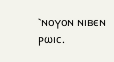⳿ⲛⲟⲩⲟⲛ ⲛⲓⲃⲉⲛ ⲣⲱⲓⲥ.